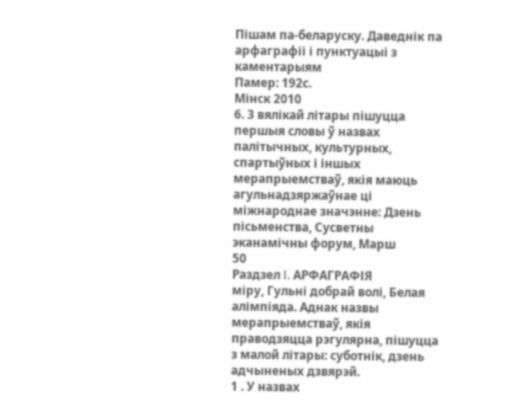Пішам па-беларуску. Даведнік па арфаграфіі і пунктуацыі з каментарыям
Памер: 192с.
Мінск 2010
6. 3 вялікай літары пішуцца першыя словы ў назвах палітычных, культурных, спартыўных і іншых мерапрыемстваў, якія маюць агульнадзяржаўнае ці міжнароднае значэнне: Дзень пісьменства, Сусветны эканамічны форум, Марш
50
Раздзел I. АРФАГРАФІЯ
міру, Гульні добрай волі, Белая алімпіяда. Аднак назвы мерапрыемстваў, якія праводзяцца рэгулярна, пішуцца з малой літары: суботнік, дзень адчыненых дзвярэй.
1 . У назвах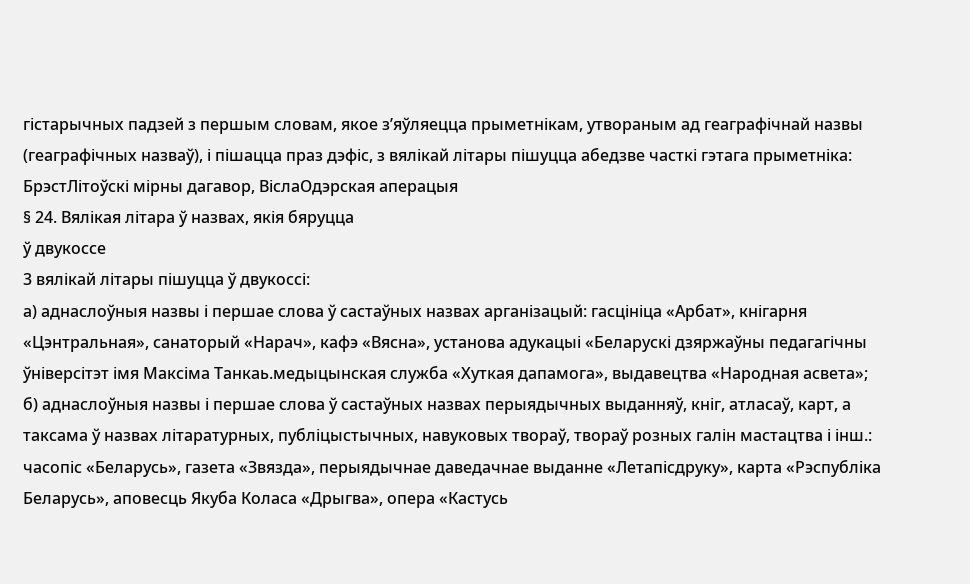гістарычных падзей з першым словам, якое з’яўляецца прыметнікам, утвораным ад геаграфічнай назвы (геаграфічных назваў), і пішацца праз дэфіс, з вялікай літары пішуцца абедзве часткі гэтага прыметніка: БрэстЛітоўскі мірны дагавор, ВіслаОдэрская аперацыя
§ 24. Вялікая літара ў назвах, якія бяруцца
ў двукоссе
3 вялікай літары пішуцца ў двукоссі:
а) аднаслоўныя назвы і першае слова ў састаўных назвах арганізацый: гасцініца «Арбат», кнігарня «Цэнтральная», санаторый «Нарач», кафэ «Вясна», установа адукацыі «Беларускі дзяржаўны педагагічны ўніверсітэт імя Максіма Танкаь.медыцынская служба «Хуткая дапамога», выдавецтва «Народная асвета»;
б) аднаслоўныя назвы і першае слова ў састаўных назвах перыядычных выданняў, кніг, атласаў, карт, а таксама ў назвах літаратурных, публіцыстычных, навуковых твораў, твораў розных галін мастацтва і інш.: часопіс «Беларусь», газета «Звязда», перыядычнае даведачнае выданне «Летапісдруку», карта «Рэспубліка Беларусь», аповесць Якуба Коласа «Дрыгва», опера «Кастусь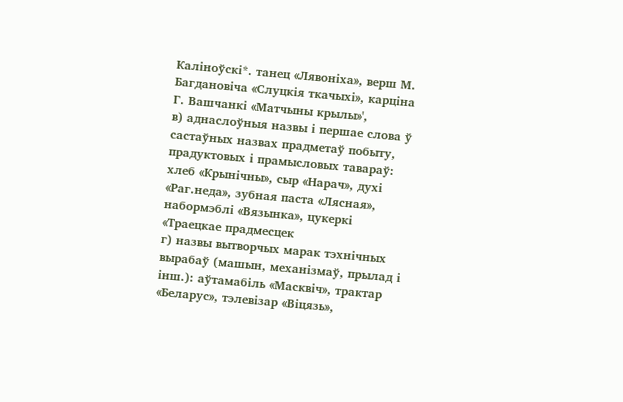Каліноўскі*. танец «Лявоніха», верш М. Багдановіча «Слуцкія ткачыхі», карціна Г. Вашчанкі «Матчыны крылы»',
в) аднаслоўныя назвы і першае слова ў састаўных назвах прадметаў побыту, прадуктовых і прамысловых тавараў: хлеб «Крынічны», сыр «Нарач», духі «Раг.неда», зубная паста «Лясная», набормэблі «Вязынка», цукеркі «Траецкае прадмесцек
г) назвы вытворчых марак тэхнічных вырабаў (машын, механізмаў, прылад і інш.): аўтамабіль «Масквіч», трактар «Беларус», тэлевізар «Віцязь»,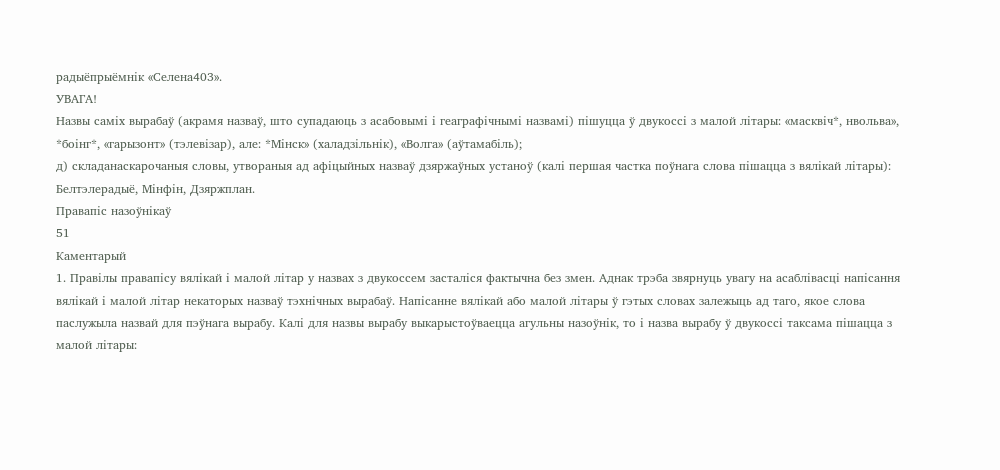радыёпрыёмнік «Селена403».
УВАГА!
Назвы саміх вырабаў (акрамя назваў, што супадаюць з асабовымі і геаграфічнымі назвамі) пішуцца ў двукоссі з малой літары: «масквіч*, нвольва», *боінг*, «гарызонт» (тэлевізар), але: *Мінск» (халадзільнік), «Волга» (аўтамабіль);
д) складанаскарочаныя словы, утвораныя ад афіцыйных назваў дзяржаўных устаноў (калі першая частка поўнага слова пішацца з вялікай літары): Белтэлерадыё, Мінфін, Дзяржплан.
Правапіс назоўнікаў
51
Каментарый
1. Правілы правапісу вялікай і малой літар у назвах з двукоссем засталіся фактычна без змен. Аднак трэба звярнуць увагу на асаблівасці напісання вялікай і малой літар некаторых назваў тэхнічных вырабаў. Напісанне вялікай або малой літары ў гэтых словах залежыць ад таго, якое слова паслужыла назвай для пэўнага вырабу. Калі для назвы вырабу выкарыстоўваецца агульны назоўнік, то і назва вырабу ў двукоссі таксама пішацца з малой літары: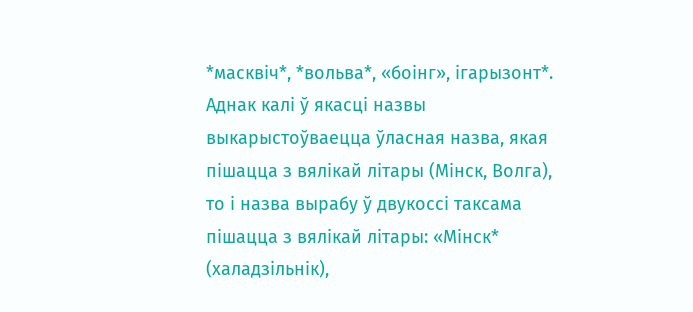*масквіч*, *вольва*, «боінг», ігарызонт*. Аднак калі ў якасці назвы выкарыстоўваецца ўласная назва, якая пішацца з вялікай літары (Мінск, Волга), то і назва вырабу ў двукоссі таксама пішацца з вялікай літары: «Мінск* (халадзільнік),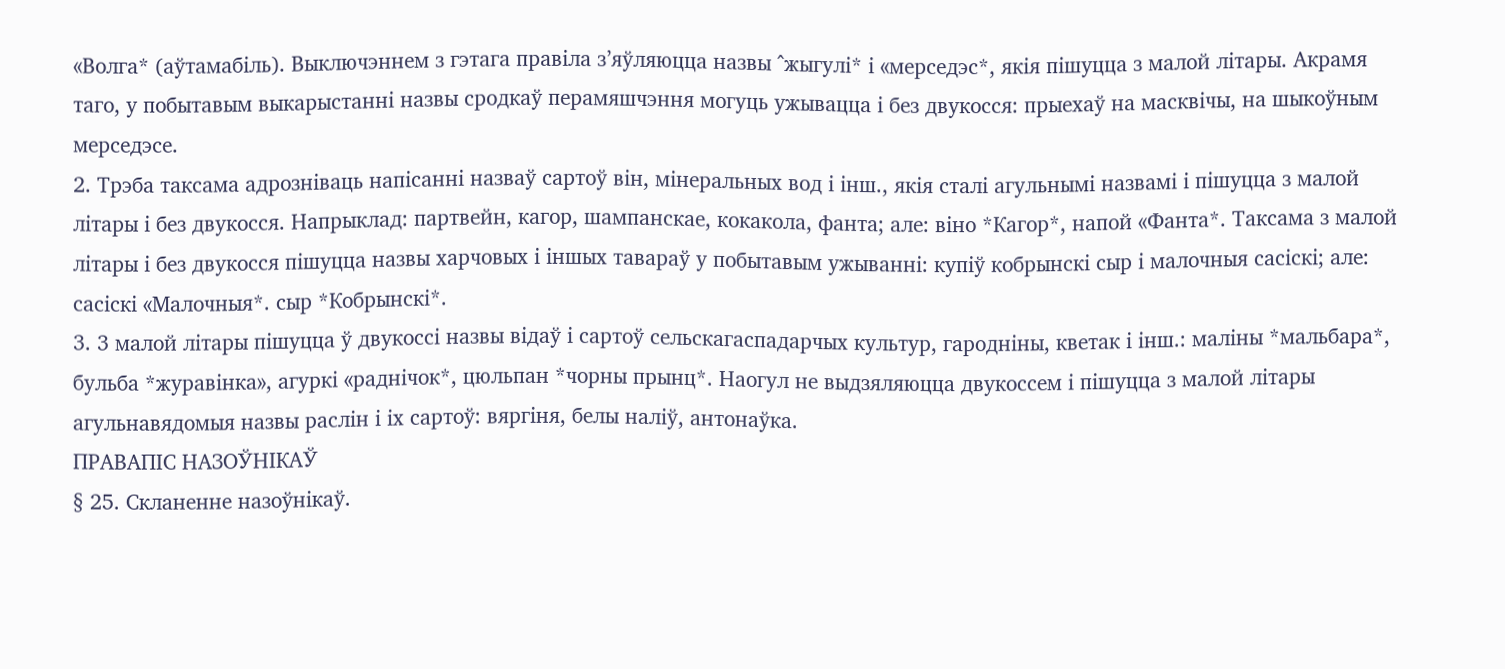«Волга* (аўтамабіль). Выключэннем з гэтага правіла з’яўляюцца назвы ^жыгулі* і «мерседэс*, якія пішуцца з малой літары. Акрамя таго, у побытавым выкарыстанні назвы сродкаў перамяшчэння могуць ужывацца і без двукосся: прыехаў на масквічы, на шыкоўным мерседэсе.
2. Трэба таксама адрозніваць напісанні назваў сартоў він, мінеральных вод і інш., якія сталі агульнымі назвамі і пішуцца з малой літары і без двукосся. Напрыклад: партвейн, кагор, шампанскае, кокакола, фанта; але: віно *Кагор*, напой «Фанта*. Таксама з малой літары і без двукосся пішуцца назвы харчовых і іншых тавараў у побытавым ужыванні: купіў кобрынскі сыр і малочныя сасіскі; але: сасіскі «Малочныя*. сыр *Кобрынскі*.
3. 3 малой літары пішуцца ў двукоссі назвы відаў і сартоў сельскагаспадарчых культур, гародніны, кветак і інш.: маліны *мальбара*, бульба *журавінка», агуркі «раднічок*, цюльпан *чорны прынц*. Наогул не выдзяляюцца двукоссем і пішуцца з малой літары агульнавядомыя назвы раслін і іх сартоў: вяргіня, белы наліў, антонаўка.
ПРАВАПІС НАЗОЎНІКАЎ
§ 25. Скланенне назоўнікаў.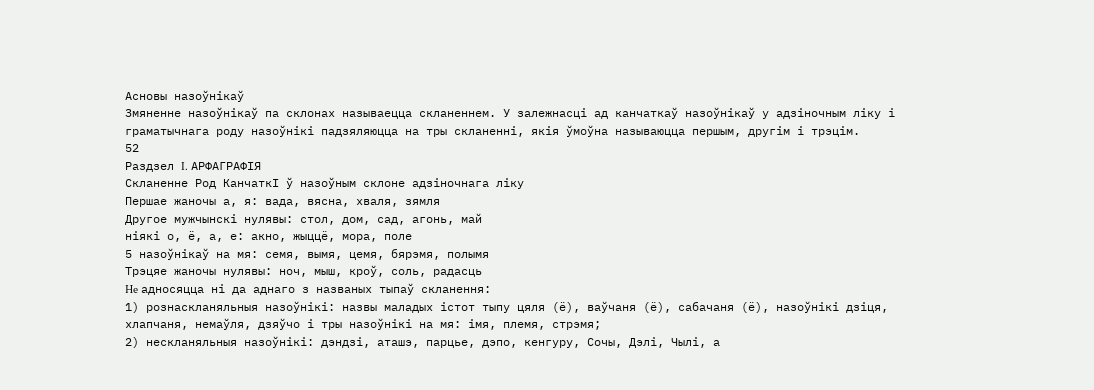Асновы назоўнікаў
Змяненне назоўнікаў па склонах называецца скланеннем. У залежнасці ад канчаткаў назоўнікаў у адзіночным ліку і граматычнага роду назоўнікі падзяляюцца на тры скланенні, якія ўмоўна называюцца першым, другім і трэцім.
52
Раздзел I. АРФАГРАФІЯ
Скланенне Род КанчаткІ ў назоўным склоне адзіночнага ліку
Першае жаночы а, я: вада, вясна, хваля, зямля
Другое мужчынскі нулявы: стол, дом, сад, агонь, май
ніякі о, ё, а, е: акно, жыццё, мора, поле
5 назоўнікаў на мя: семя, вымя, цемя, бярэмя, полымя
Трэцяе жаночы нулявы: ноч, мыш, кроў, соль, радасць
He адносяцца ні да аднаго з названых тыпаў скланення:
1) рознаскланяльныя назоўнікі: назвы маладых істот тыпу цяля (ё), ваўчаня (ё), сабачаня (ё), назоўнікі дзіця, хлапчаня, немаўля, дзяўчо і тры назоўнікі на мя: імя, племя, стрэмя;
2) нескланяльныя назоўнікі: дэндзі, аташэ, парцье, дэпо, кенгуру, Сочы, Дэлі, Чылі, а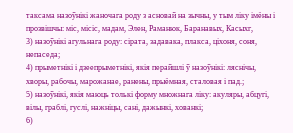таксама назоўнікі жаночага роду з асновай на зычны, у тым ліку імёны і прозвішчы: міс, місіс, мадам, Элен, Раманюк, Баранавых, Касыхг,
3) назоўнікі агульнага роду: сірата, задавака, плакса, ціхоня, соня, непаседа;
4) прыметнікі і дзеепрыметнікі, якія перайшлі ў назоўнікі: ляснічы, хворы, рабочы, марожанае, ранены, прыёмная, сталовая і пад.;
5) назоўнікі, якія маюць толькі форму множнага ліку: акуляры, абцугі, вілы, граблі, гуслі, нажніцы, сані, дажынкі, хованкі;
6)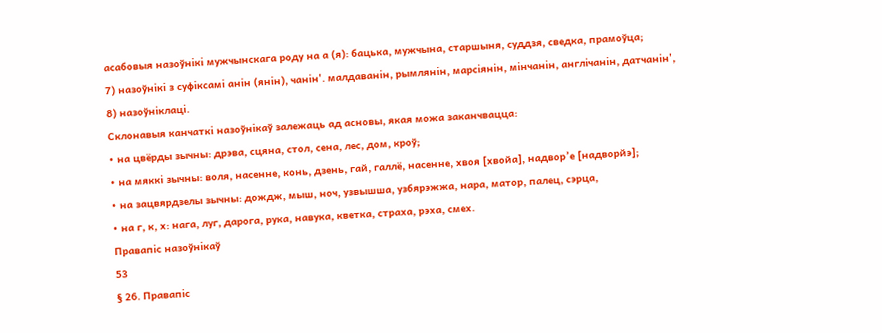асабовыя назоўнікі мужчынскага роду на а (я): бацька, мужчына, старшыня, суддзя, сведка, прамоўца;
7) назоўнікі з суфіксамі анін (янін), чанін'. малдаванін, рымлянін, марсіянін, мінчанін, англічанін, датчанін',
8) назоўніклаці.
Склонавыя канчаткі назоўнікаў залежаць ад асновы, якая можа заканчвацца:
• на цвёрды зычны: дрэва, сцяна, стол, сена, лес, дом, кроў;
• на мяккі зычны: воля, насенне, конь, дзень, гай, галлё, насенне, хвоя [хвойa], надвор’е [надворйэ];
• на зацвярдзелы зычны: дождж, мыш, ноч, узвышша, узбярэжжа, нара, матор, палец, сэрца,
• на г, к, х: нага, луг, дарога, рука, навука, кветка, страха, рэха, смех.
Правапіс назоўнікаў
53
§ 26. Правапіс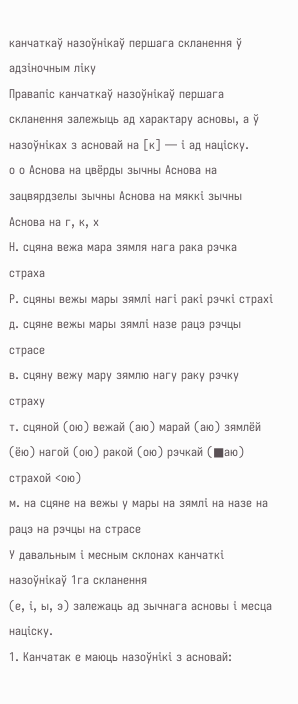канчаткаў назоўнікаў першага скланення ў адзіночным ліку
Правапіс канчаткаў назоўнікаў першага скланення залежыць ад характару асновы, а ў назоўніках з асновай на [к] — і ад націску.
о о Аснова на цвёрды зычны Аснова на зацвярдзелы зычны Аснова на мяккі зычны Аснова на г, к, х
Н. сцяна вежа мара зямля нага рака рэчка страха
Р. сцяны вежы мары зямлі нагі ракі рэчкі страхі
д. сцяне вежы мары зямлі назе рацэ рэчцы страсе
в. сцяну вежу мару зямлю нагу раку рэчку страху
т. сцяной (ою) вежай (аю) марай (аю) зямлёй (ёю) нагой (ою) ракой (ою) рэчкай (■аю) страхой <ою)
м. на сцяне на вежы у мары на зямлі на назе на рацэ на рэчцы на страсе
У давальным і месным склонах канчаткі назоўнікаў 1га скланення
(е, і, ы, э) залежаць ад зычнага асновы і месца націску.
1. Канчатак е маюць назоўнікі з асновай: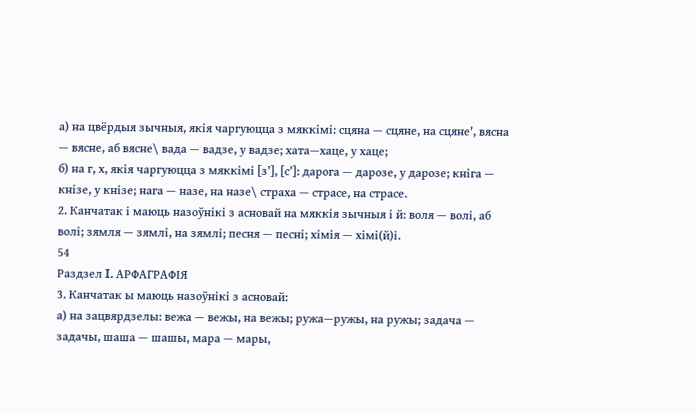а) на цвёрдыя зычныя, якія чаргуюцца з мяккімі: сцяна — сцяне, на сцяне', вясна — вясне, аб вясне\ вада — вадзе, у вадзе; хата—хаце, у хаце;
б) на г, х, якія чаргуюцца з мяккімі [з’], [с’]: дарога — дарозе, у дарозе; кніга — кнізе, у кнізе; нага — назе, на назе\ страха — страсе, на страсе.
2. Канчатак і маюць назоўнікі з асновай на мяккія зычныя і й: воля — волі, аб волі; зямля — зямлі, на зямлі; песня — песні; хімія — хімі(й)і.
54
Раздзел I. АРФАГРАФІЯ
3. Канчатак ы маюць назоўнікі з асновай:
а) на зацвярдзелы: вежа — вежы, на вежы; ружа—ружы, на ружы; задача — задачы, шаша — шашы, мара — мары,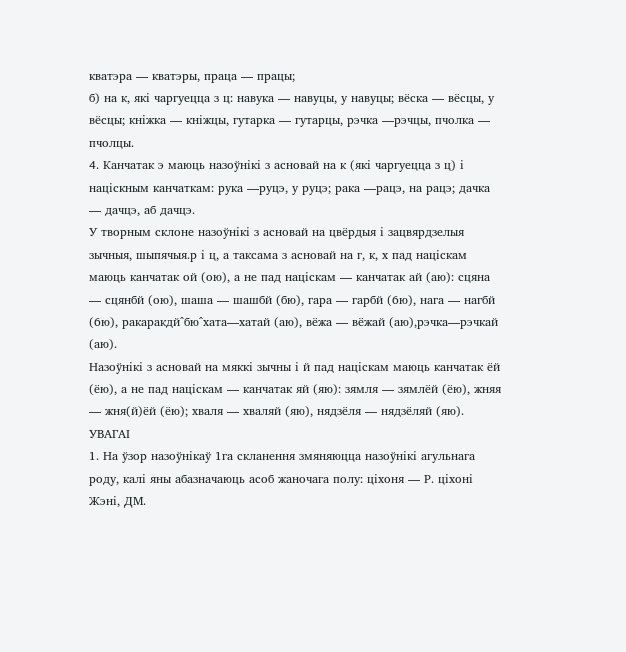кватэра — кватэры, праца — працы;
б) на к, які чаргуецца з ц: навука — навуцы, у навуцы; вёска — вёсцы, у вёсцы; кніжка — кніжцы, гутарка — гутарцы, рэчка —рэчцы, пчолка — пчолцы.
4. Канчатак э маюць назоўнікі з асновай на к (які чаргуецца з ц) і націскным канчаткам: рука —руцэ, у руцэ; рака —рацэ, на рацэ; дачка — дачцэ, аб дачцэ.
У творным склоне назоўнікі з асновай на цвёрдыя і зацвярдзелыя зычныя, шыпячыя.р і ц, а таксама з асновай на г, к, х пад націскам маюць канчатак ой (ою), а не пад націскам — канчатак ай (аю): сцяна — сцянбй (ою), шаша — шашбй (бю), гара — гарбй (6ю), нага — нагбй (6ю), ракаракдй^бю^хата—хатай (аю), вёжа — вёжай (аю),рэчка—рэчкай (аю).
Назоўнікі з асновай на мяккі зычны і й пад націскам маюць канчатак ёй (ёю), а не пад націскам — канчатак яй (яю): зямля — зямлёй (ёю), жняя — жня(й)ёй (ёю); хваля — хваляй (яю), нядзёля — нядзёляй (яю).
УВАГАІ
1. На ўзор назоўнікаў 1га скланення змяняюцца назоўнікі агульнага роду, калі яны абазначаюць асоб жаночага полу: ціхоня — Р. ціхоні Жэні, ДМ.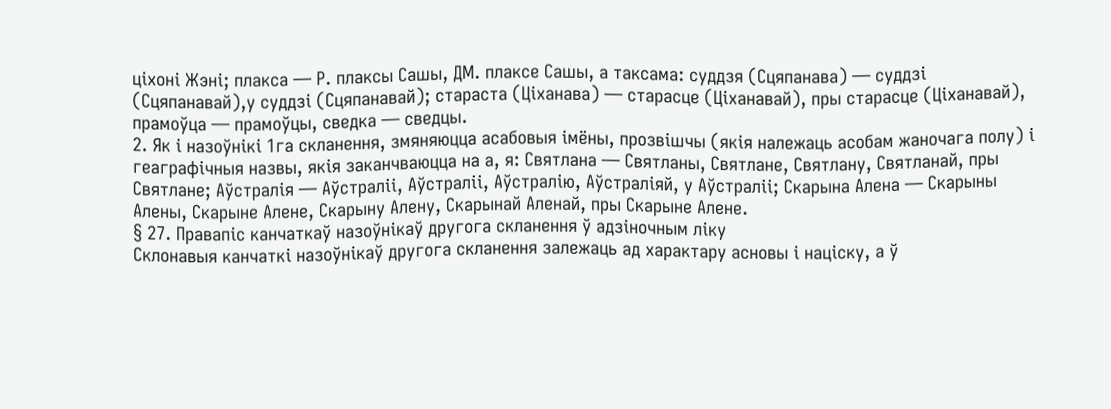ціхоні Жэні; плакса — Р. плаксы Сашы, ДМ. плаксе Сашы, а таксама: суддзя (Сцяпанава) — суддзі (Сцяпанавай),у суддзі (Сцяпанавай); стараста (Ціханава) — старасце (Ціханавай), пры старасце (Ціханавай), прамоўца — прамоўцы, сведка — сведцы.
2. Як і назоўнікі 1га скланення, змяняюцца асабовыя імёны, прозвішчы (якія належаць асобам жаночага полу) і геаграфічныя назвы, якія заканчваюцца на а, я: Святлана — Святланы, Святлане, Святлану, Святланай, пры Святлане; Аўстралія — Аўстраліі, Аўстраліі, Аўстралію, Аўстраліяй, у Аўстраліі; Скарына Алена — Скарыны Алены, Скарыне Алене, Скарыну Алену, Скарынай Аленай, пры Скарыне Алене.
§ 27. Правапіс канчаткаў назоўнікаў другога скланення ў адзіночным ліку
Склонавыя канчаткі назоўнікаў другога скланення залежаць ад характару асновы і націску, а ў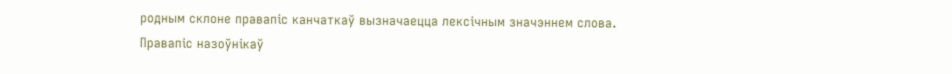родным склоне правапіс канчаткаў вызначаецца лексічным значэннем слова.
Правапіс назоўнікаў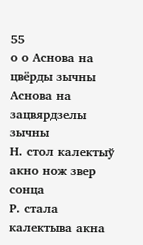55
о о Аснова на цвёрды зычны Аснова на зацвярдзелы зычны
Н. стол калектыў акно нож звер сонца
Р. стала калектыва акна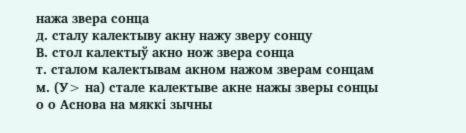нажа звера сонца
д. сталу калектыву акну нажу зверу сонцу
В. стол калектыў акно нож звера сонца
т. сталом калектывам акном нажом зверам сонцам
м. (У> на) стале калектыве акне нажы зверы сонцы
о о Аснова на мяккі зычны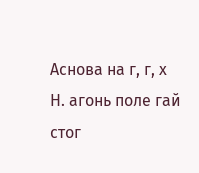Аснова на г, г, х
Н. агонь поле гай стог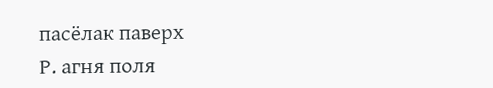пасёлак паверх
Р. агня поля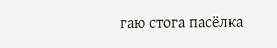гаю стога пасёлка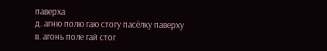паверха
д. агню полю гаю стогу пасёлку паверху
в. агонь поле гай стог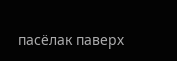пасёлак паверх